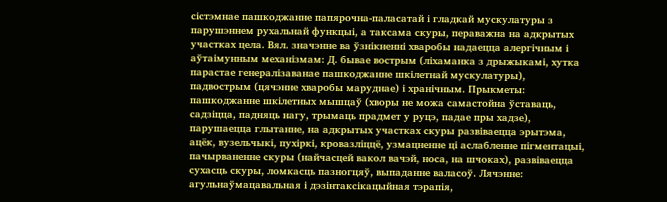сістэмнае пашкоджанне папярочна-паласатай і гладкай мускулатуры з парушэннем рухальнай функцыі, а таксама скуры, пераважна на адкрытых участках цела. Вял. значэнне ва ўзнікненні хваробы надаецца алергічным і аўтаімунным механізмам: Д. бывае вострым (ліхаманка з дрыжыкамі, хутка парастае генералізаванае пашкоджанне шкілетнай мускулатуры), падвострым (цячэнне хваробы маруднае) і хранічным. Прыкметы: пашкоджанне шкілетных мышцаў (хворы не можа самастойна ўставаць, садзіцца, падняць нагу, трымаць прадмет у руцэ, падае пры хадзе), парушаецца глытанне, на адкрытых участках скуры развіваецца эрытэма, ацёк, вузельчыкі, пухіркі, кровазліццё, узмацненне ці аслабленне пігментацыі, пачырваненне скуры (найчасцей вакол вачэй, носа, на шчоках), развіваецца сухасць скуры, ломкасць пазногцяў, выпаданне валасоў. Лячэнне: агульнаўмацавальная і дэзінтаксікацыйная тэрапія,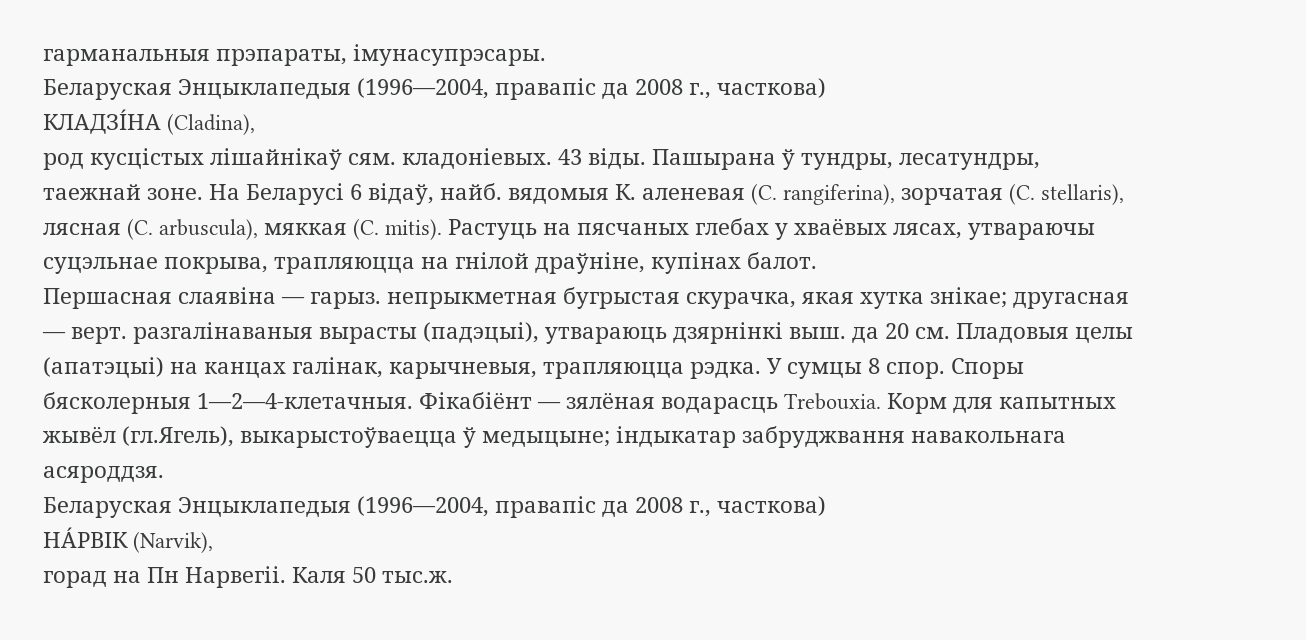гарманальныя прэпараты, імунасупрэсары.
Беларуская Энцыклапедыя (1996—2004, правапіс да 2008 г., часткова)
КЛАДЗІ́НА (Cladina),
род кусцістых лішайнікаў сям. кладоніевых. 43 віды. Пашырана ў тундры, лесатундры, таежнай зоне. На Беларусі 6 відаў, найб. вядомыя К. аленевая (C. rangiferina), зорчатая (C. stellaris), лясная (C. arbuscula), мяккая (C. mitis). Растуць на пясчаных глебах у хваёвых лясах, утвараючы суцэльнае покрыва, трапляюцца на гнілой драўніне, купінах балот.
Першасная слаявіна — гарыз. непрыкметная бугрыстая скурачка, якая хутка знікае; другасная — верт. разгалінаваныя вырасты (падэцыі), утвараюць дзярнінкі выш. да 20 см. Пладовыя целы (апатэцыі) на канцах галінак, карычневыя, трапляюцца рэдка. У сумцы 8 спор. Споры бясколерныя 1—2—4-клетачныя. Фікабіёнт — зялёная водарасць Trebouxia. Корм для капытных жывёл (гл.Ягель), выкарыстоўваецца ў медыцыне; індыкатар забруджвання навакольнага асяроддзя.
Беларуская Энцыклапедыя (1996—2004, правапіс да 2008 г., часткова)
НА́РВІК (Narvik),
горад на Пн Нарвегіі. Каля 50 тыс.ж.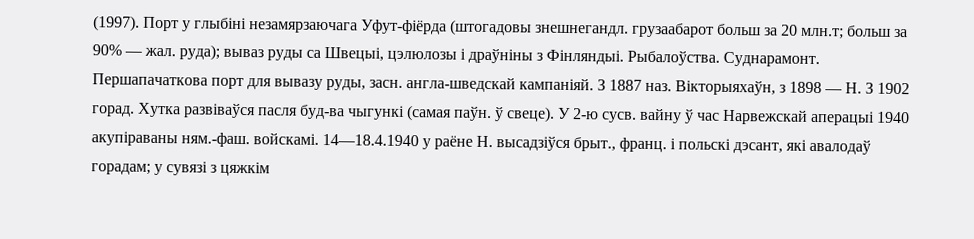(1997). Порт у глыбіні незамярзаючага Уфут-фіёрда (штогадовы знешнегандл. грузаабарот больш за 20 млн.т; больш за 90% — жал. руда); вываз руды са Швецыі, цэлюлозы і драўніны з Фінляндыі. Рыбалоўства. Суднарамонт.
Першапачаткова порт для вывазу руды, засн. англа-шведскай кампаніяй. З 1887 наз. Вікторыяхаўн, з 1898 — Н. З 1902 горад. Хутка развіваўся пасля буд-ва чыгункі (самая паўн. ў свеце). У 2-ю сусв. вайну ў час Нарвежскай аперацыі 1940 акупіраваны ням.-фаш. войскамі. 14—18.4.1940 у раёне Н. высадзіўся брыт., франц. і польскі дэсант, які авалодаў горадам; у сувязі з цяжкім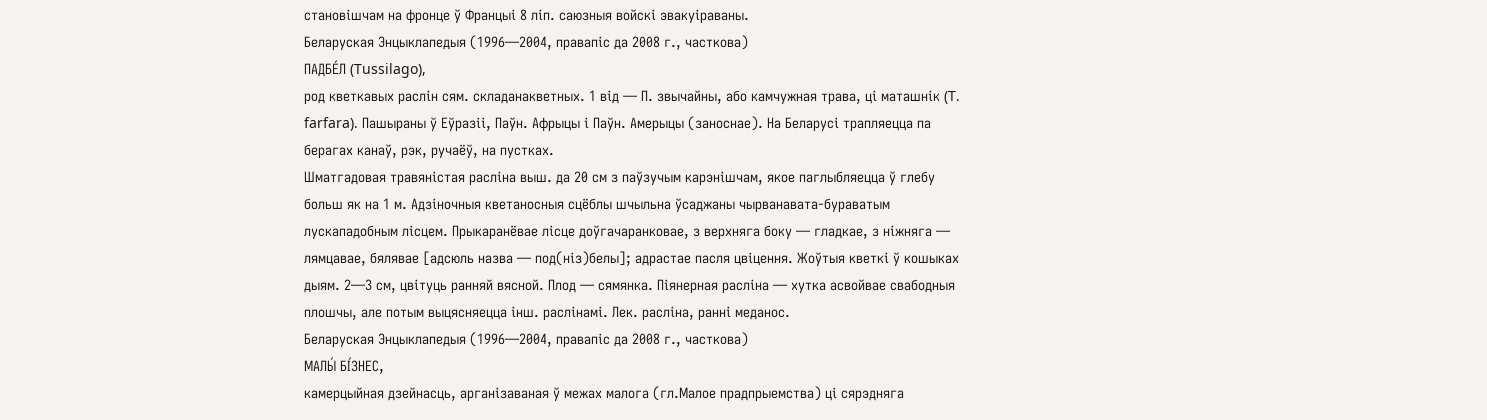становішчам на фронце ў Францыі 8 ліп. саюзныя войскі эвакуіраваны.
Беларуская Энцыклапедыя (1996—2004, правапіс да 2008 г., часткова)
ПАДБЕ́Л (Tussilago),
род кветкавых раслін сям. складанакветных. 1 від — П. звычайны, або камчужная трава, ці маташнік (T. farfara). Пашыраны ў Еўразіі, Паўн. Афрыцы і Паўн. Амерыцы (заноснае). На Беларусі трапляецца па берагах канаў, рэк, ручаёў, на пустках.
Шматгадовая травяністая расліна выш. да 20 см з паўзучым карэнішчам, якое паглыбляецца ў глебу больш як на 1 м. Адзіночныя кветаносныя сцёблы шчыльна ўсаджаны чырванавата-бураватым лускападобным лісцем. Прыкаранёвае лісце доўгачаранковае, з верхняга боку — гладкае, з ніжняга — лямцавае, бялявае [адсюль назва — под(ніз)белы]; адрастае пасля цвіцення. Жоўтыя кветкі ў кошыках дыям. 2—3 см, цвітуць ранняй вясной. Плод — сямянка. Піянерная расліна — хутка асвойвае свабодныя плошчы, але потым выцясняецца інш. раслінамі. Лек. расліна, ранні меданос.
Беларуская Энцыклапедыя (1996—2004, правапіс да 2008 г., часткова)
МАЛЫ́ БІ́ЗНЕС,
камерцыйная дзейнасць, арганізаваная ў межах малога (гл.Малое прадпрыемства) ці сярэдняга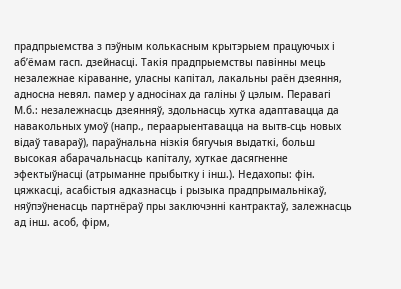прадпрыемства з пэўным колькасным крытэрыем працуючых і аб’ёмам гасп. дзейнасці. Такія прадпрыемствы павінны мець незалежнае кіраванне, уласны капітал, лакальны раён дзеяння, адносна невял. памер у адносінах да галіны ў цэлым. Перавагі М.б.: незалежнасць дзеянняў, здольнасць хутка адаптавацца да навакольных умоў (напр., пераарыентавацца на вытв-сць новых відаў тавараў), параўнальна нізкія бягучыя выдаткі, больш высокая абарачальнасць капіталу, хуткае дасягненне эфектыўнасці (атрыманне прыбытку і інш.). Недахопы: фін. цяжкасці, асабістыя адказнасць і рызыка прадпрымальнікаў, няўпэўненасць партнёраў пры заключэнні кантрактаў, залежнасць ад інш. асоб, фірм,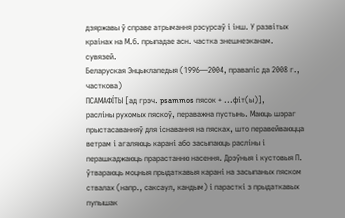дзяржавы ў справе атрымання рэсурсаў і інш. У развітых краінах на М.б. прыпадае асн. частка знешнеэканам. сувязей.
Беларуская Энцыклапедыя (1996—2004, правапіс да 2008 г., часткова)
ПСАМАФІ́ТЫ [ад грэч. psammos пясок + ...фіт(ы)],
расліны рухомых пяскоў, пераважна пустынь. Маюць шэраг прыстасаванняў для існавання на пясках, што перавейваюцца ветрам і агаляюць карані або засыпаюць расліны і перашкаджаюць прарастанню насення. Дрэўныя і кустовыя П. ўтвараюць моцныя прыдаткавыя карані на засыпаных пяском ствалах (напр., саксаул, кандым) і парасткі з прыдаткавых пупышак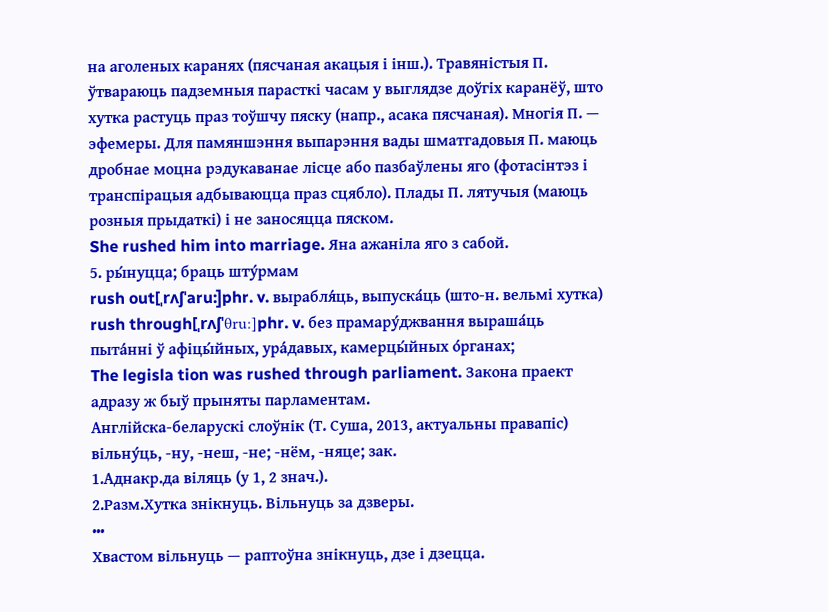на аголеных каранях (пясчаная акацыя і інш.). Травяністыя П. ўтвараюць падземныя парасткі часам у выглядзе доўгіх каранёў, што хутка растуць праз тоўшчу пяску (напр., асака пясчаная). Многія П. — эфемеры. Для памяншэння выпарэння вады шматгадовыя П. маюць дробнае моцна рэдукаванае лісце або пазбаўлены яго (фотасінтэз і транспірацыя адбываюцца праз сцябло). Плады П. лятучыя (маюць розныя прыдаткі) і не заносяцца пяском.
She rushed him into marriage. Яна ажаніла яго з сабой.
5. ры́нуцца; браць шту́рмам
rush out[ˌrʌʃˈaru:]phr. v. вырабля́ць, выпуска́ць (што-н. вельмі хутка)
rush through[ˌrʌʃˈθru:]phr. v. без прамару́джвання выраша́ць пыта́нні ў афіцы́йных, ура́давых, камерцы́йных о́рганах;
The legisla tion was rushed through parliament. Закона праект адразу ж быў прыняты парламентам.
Англійска-беларускі слоўнік (Т. Суша, 2013, актуальны правапіс)
вільну́ць, ‑ну, ‑неш, ‑не; ‑нём, ‑няце; зак.
1.Аднакр.да віляць (у 1, 2 знач.).
2.Разм.Хутка знікнуць. Вільнуць за дзверы.
•••
Хвастом вільнуць — раптоўна знікнуць, дзе і дзецца.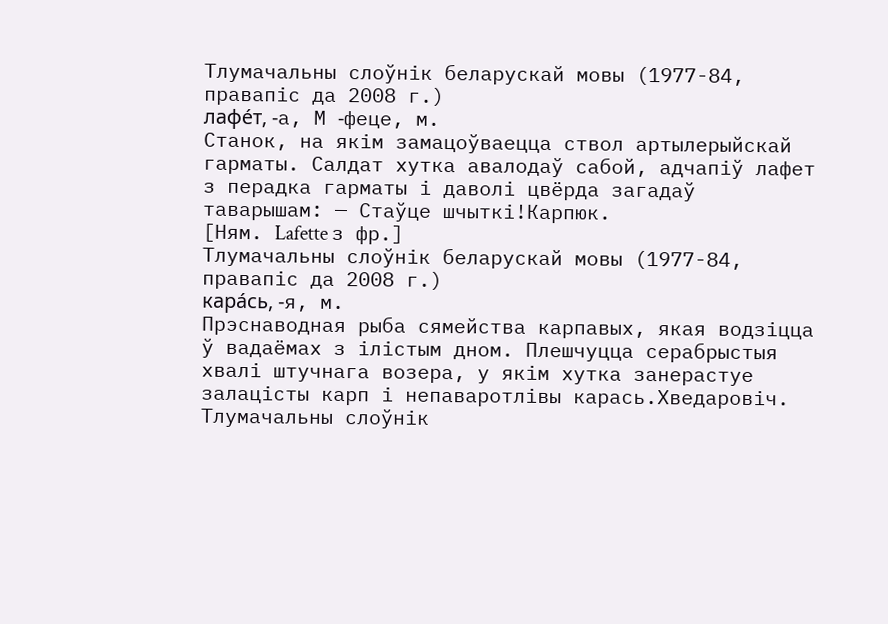Тлумачальны слоўнік беларускай мовы (1977-84, правапіс да 2008 г.)
лафе́т, ‑а, М ‑феце, м.
Станок, на якім замацоўваецца ствол артылерыйскай гарматы. Салдат хутка авалодаў сабой, адчапіў лафет з перадка гарматы і даволі цвёрда загадаў таварышам: — Стаўце шчыткі!Карпюк.
[Ням. Lafette з фр.]
Тлумачальны слоўнік беларускай мовы (1977-84, правапіс да 2008 г.)
кара́сь, ‑я, м.
Прэснаводная рыба сямейства карпавых, якая водзіцца ў вадаёмах з ілістым дном. Плешчуцца серабрыстыя хвалі штучнага возера, у якім хутка занерастуе залацісты карп і непаваротлівы карась.Хведаровіч.
Тлумачальны слоўнік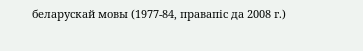беларускай мовы (1977-84, правапіс да 2008 г.)